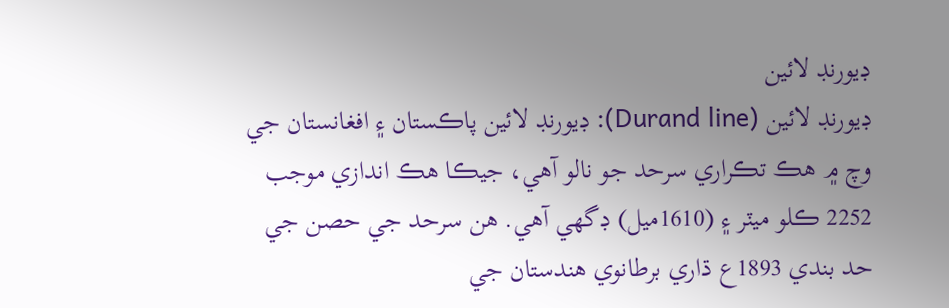ڊيورنڊ لائين
ڊيورنڊ لائين (Durand line): ڊيورنڊ لائين پاڪستان ۽ افغانستان جي وچ ۾ هڪ تڪراري سرحد جو نالو آهي، جيڪا هڪ اندازي موجب 2252 ڪلو ميٽر ۽ (1610ميل) ڊگهي آهي. هن سرحد جي حصن جي حد بندي 1893ع ڌاري برطانوي هندستان جي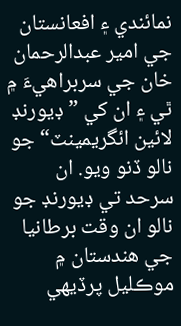نمائندي ۽ افعانستان جي امير عبدالرحمان خان جي سربراهيءَ ۾ ٿي ۽ ان کي ”ڊيورنڊ لائين ائگريمينٽ“ جو نالو ڏنو ويو. ان سرحد تي ڊيورنڊ جو نالو ان وقت برطانيا جي هندستان ۾ موڪليل پرڏيهي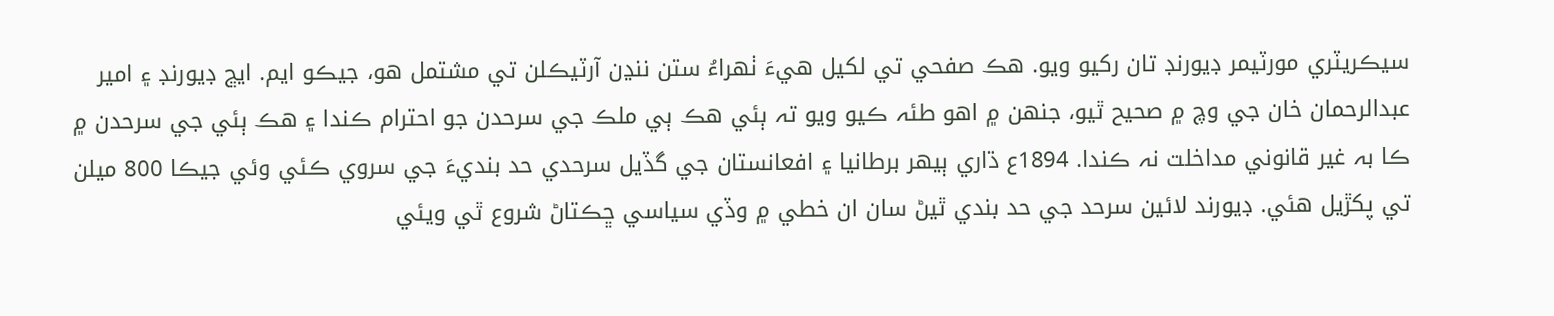سيڪريٽري مورٽيمر ڊيورنڊ تان رکيو ويو. هڪ صفحي تي لکيل هيءَ ٺهراءُ ستن ننڍن آرٽيڪلن تي مشتمل هو، جيڪو ايم. ايڇ ڊيورنڊ ۽ امير عبدالرحمان خان جي وچ ۾ صحيح ٿيو، جنهن ۾ اهو طئہ ڪيو ويو تہ ٻئي هڪ ٻي ملڪ جي سرحدن جو احترام ڪندا ۽ هڪ ٻئي جي سرحدن ۾ ڪا بہ غير قانوني مداخلت نہ ڪندا. 1894ع ڌاري ٻيهر برطانيا ۽ افعانستان جي گڏيل سرحدي حد بنديءَ جي سروي ڪئي وئي جيڪا 800 ميلن تي پکڙيل هئي. ڊيورند لائين سرحد جي حد بندي ٿيڻ سان ان خطي ۾ وڏي سياسي ڇڪتاڻ شروع ٿي ويئي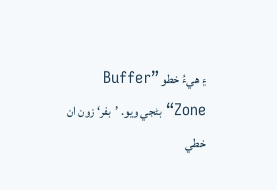۽ هيءُ خطو ”Buffer Zone“ بڻجي ويو. ’بفر‘ زون ان خطي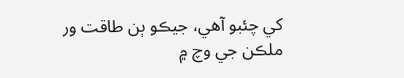کي چئبو آهي، جيڪو ٻن طاقت ور ملڪن جي وچ ۾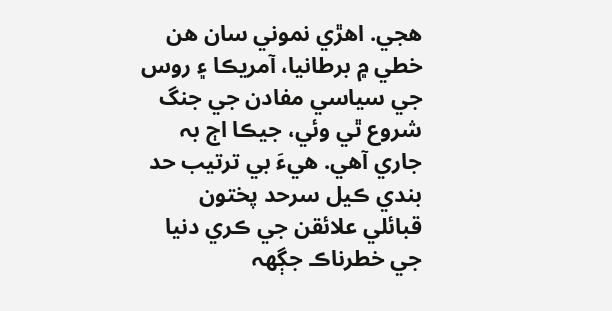هجي. اهڙي نموني سان هن خطي ۾ برطانيا، آمريڪا ۽ روس جي سياسي مفادن جي جنگ شروع ٿي وئي، جيڪا اڄ بہ جاري آهي. هيءَ بي ترتيب حد بندي ڪيل سرحد پختون قبائلي علائقن جي ڪري دنيا جي خطرناڪ جڳھہ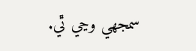سمجهي وڃي ٿي.